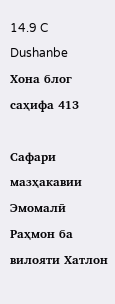14.9 C
Dushanbe
Хона блог саҳифа 413

Сафари мазҳакавии Эмомалӣ Раҳмон ба вилояти Хатлон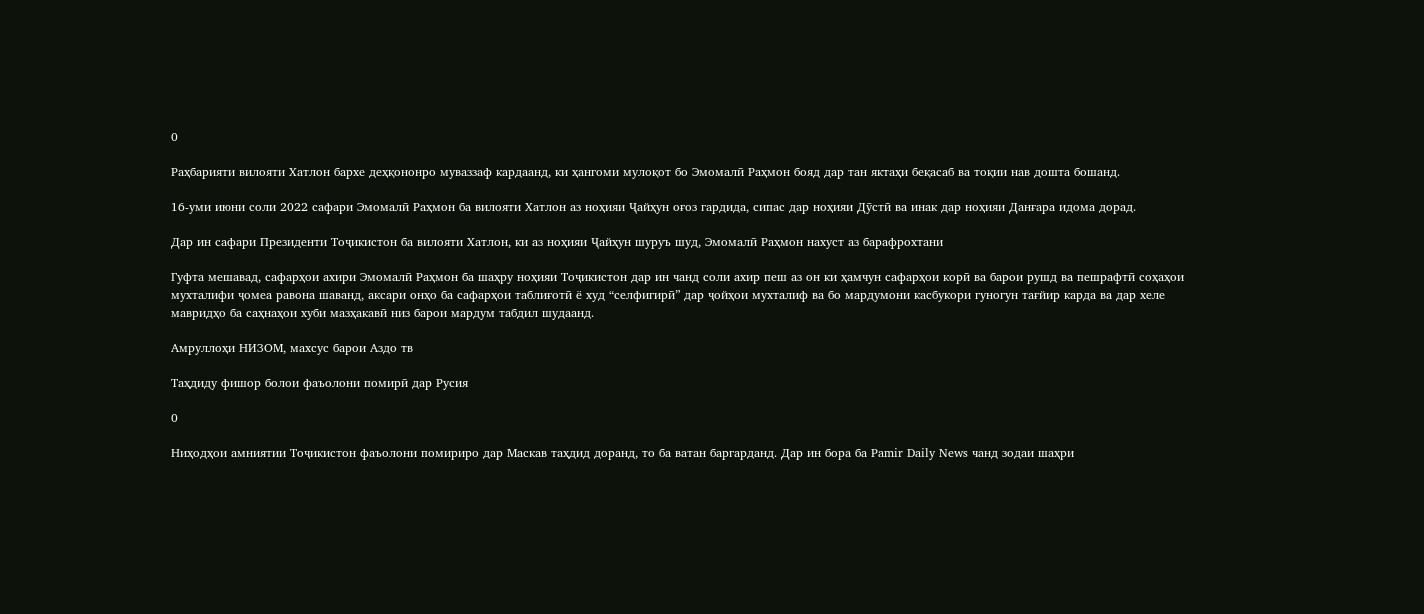0

Раҳбарияти вилояти Хатлон бархе деҳқононро муваззаф кардаанд, ки ҳангоми мулоқот бо Эмомалӣ Раҳмон бояд дар тан яктаҳи беқасаб ва тоқии нав дошта бошанд.

16-уми июни соли 2022 сафари Эмомалӣ Раҳмон ба вилояти Хатлон аз ноҳияи Ҷайҳун оғоз гардида, сипас дар ноҳияи Дӯстӣ ва инак дар ноҳияи Данғара идома дорад.

Дар ин сафари Президенти Тоҷикистон ба вилояти Хатлон, ки аз ноҳияи Ҷайҳун шуруъ шуд, Эмомалӣ Раҳмон нахуст аз барафрохтани

Гуфта мешавад, сафарҳои ахири Эмомалӣ Раҳмон ба шаҳру ноҳияи Тоҷикистон дар ин чанд соли ахир пеш аз он ки ҳамчун сафарҳои корӣ ва барои рушд ва пешрафтӣ соҳаҳои мухталифи ҷомеа равона шаванд, аксари онҳо ба сафарҳои таблиғотӣ ё худ “селфигирӣ” дар ҷойҳои мухталиф ва бо мардумони касбукори гуногун тағйир карда ва дар хеле мавридҳо ба саҳнаҳои хуби мазҳакавӣ низ барои мардум табдил шудаанд.

Амруллоҳи НИЗОМ, махсус барои Аздо тв

Таҳдиду фишор болои фаъолони помирӣ дар Русия

0

Ниҳодҳои амниятии Тоҷикистон фаъолони помириро дар Маскав таҳдид доранд, то ба ватан баргарданд. Дар ин бора ба Pamir Daily News чанд зодаи шаҳри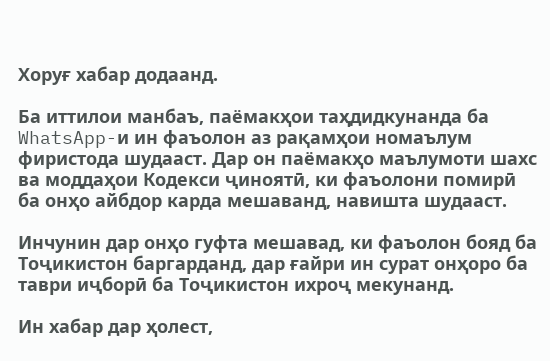Хоруғ хабар додаанд.

Ба иттилои манбаъ, паёмакҳои таҳдидкунанда ба WhatsApp-и ин фаъолон аз рақамҳои номаълум фиристода шудааст. Дар он паёмакҳо маълумоти шахс ва моддаҳои Кодекси ҷиноятӣ, ки фаъолони помирӣ ба онҳо айбдор карда мешаванд, навишта шудааст.

Инчунин дар онҳо гуфта мешавад, ки фаъолон бояд ба Тоҷикистон баргарданд, дар ғайри ин сурат онҳоро ба таври иҷборӣ ба Тоҷикистон ихроҷ мекунанд.

Ин хабар дар ҳолест,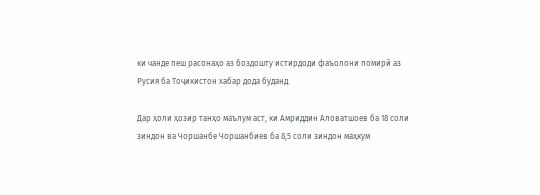ки чанде пеш расонаҳо аз боздошту истирдоди фаъолони помирӣ аз Русия ба Тоҷикистон хабар дода буданд.

Дар ҳоли ҳозир танҳо маълум аст, ки Амриддин Аловатшоев ба 18 соли зиндон ва Чоршанбе Чоршанбиев ба 8,5 соли зиндон маҳкум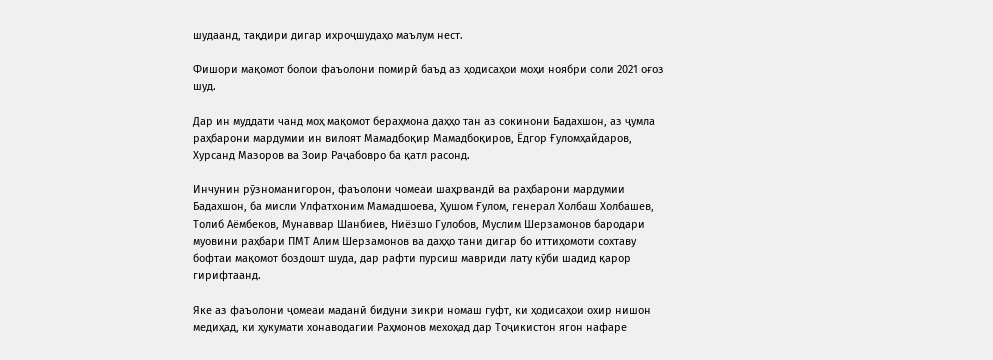шудаанд, тақдири дигар ихроҷшудаҳо маълум нест.

Фишори мақомот болои фаъолони помирӣ баъд аз ҳодисаҳои моҳи ноябри соли 2021 оғоз шуд.

Дар ин муддати чанд моҳ мақомот бераҳмона даҳҳо тан аз сокинони Бадахшон, аз ҷумла раҳбарони мардумии ин вилоят Мамадбоқир Мамадбоқиров, Ёдгор Ғуломҳайдаров, Хурсанд Мазоров ва Зоир Раҷабовро ба қатл расонд.

Инчунин рӯзноманигорон, фаъолони чомеаи шаҳрвандӣ ва раҳбарони мардумии Бадахшон, ба мисли Улфатхоним Мамадшоева, Ҳушом Ғулом, генерал Холбаш Холбашев, Толиб Аёмбеков, Мунаввар Шанбиев, Ниёзшо Гулобов, Муслим Шерзамонов бародари муовини раҳбари ПМТ Алим Шерзамонов ва даҳҳо тани дигар бо иттиҳомоти сохтаву бофтаи мақомот боздошт шуда, дар рафти пурсиш мавриди лату кӯби шадид қарор гирифтаанд.

Яке аз фаъолони ҷомеаи маданӣ бидуни зикри номаш гуфт, ки ҳодисаҳои охир нишон медиҳад, ки ҳукумати хонаводагии Раҳмонов мехоҳад дар Тоҷикистон ягон нафаре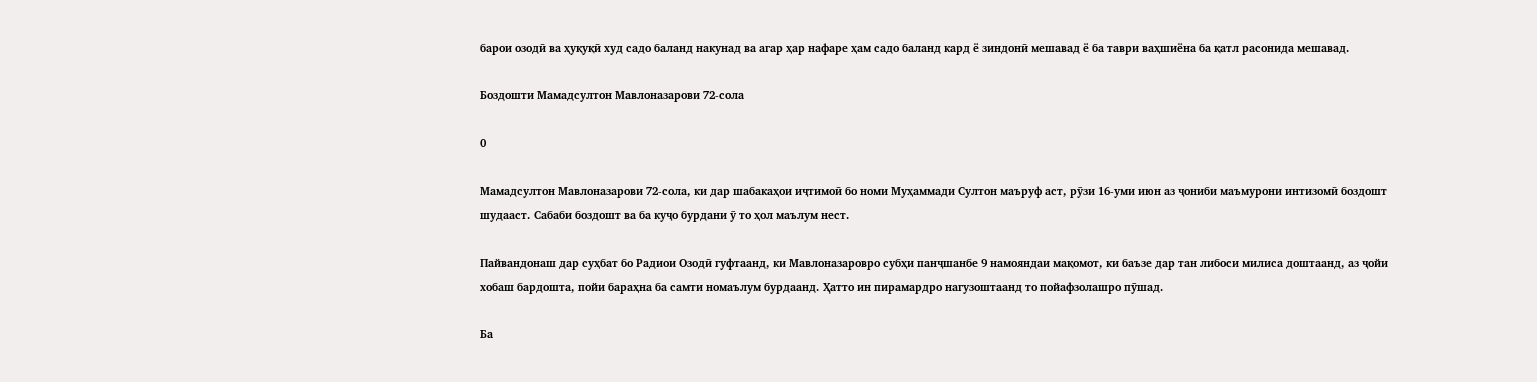барои озодӣ ва ҳуқуқӣ худ садо баланд накунад ва агар ҳар нафаре ҳам садо баланд кард ё зиндонӣ мешавад ё ба таври ваҳшиёна ба қатл расонида мешавад.

Боздошти Мамадсултон Мавлоназарови 72-сола

0

Мамадсултон Мавлоназарови 72-сола, ки дар шабакаҳои иҷтимоӣ бо номи Муҳаммади Султон маъруф аст, рӯзи 16-уми июн аз ҷониби маъмурони интизомӣ боздошт шудааст. Сабаби боздошт ва ба куҷо бурдани ӯ то ҳол маълум нест.

Пайвандонаш дар суҳбат бо Радиои Озодӣ гуфтаанд, ки Мавлоназаровро субҳи панҷшанбе 9 намояндаи мақомот, ки баъзе дар тан либоси милиса доштаанд, аз ҷойи хобаш бардошта, пойи бараҳна ба самти номаълум бурдаанд. Ҳатто ин пирамардро нагузоштаанд то пойафзолашро пӯшад.

Ба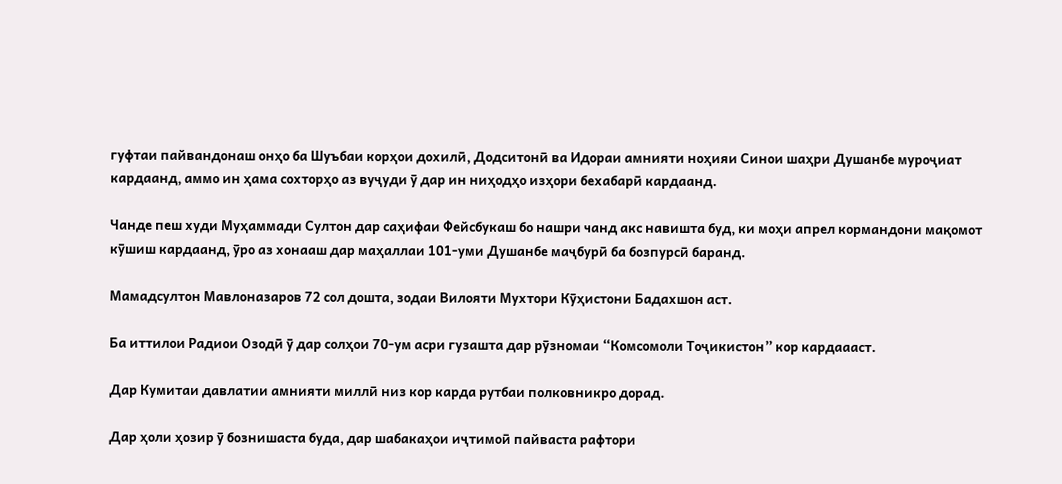гуфтаи пайвандонаш онҳо ба Шуъбаи корҳои дохилӣ, Додситонӣ ва Идораи амнияти ноҳияи Синои шаҳри Душанбе муроҷиат кардаанд, аммо ин ҳама сохторҳо аз вуҷуди ӯ дар ин ниҳодҳо изҳори бехабарӣ кардаанд.

Чанде пеш худи Муҳаммади Султон дар саҳифаи Фейсбукаш бо нашри чанд акс навишта буд, ки моҳи апрел кормандони мақомот кӯшиш кардаанд, ӯро аз хонааш дар маҳаллаи 101-уми Душанбе маҷбурӣ ба бозпурсӣ баранд.

Мамадсултон Мавлоназаров 72 сол дошта, зодаи Вилояти Мухтори Кӯҳистони Бадахшон аст.

Ба иттилои Радиои Озодӣ ӯ дар солҳои 70-ум асри гузашта дар рӯзномаи “Комсомоли Тоҷикистон” кор кардаааст.

Дар Кумитаи давлатии амнияти миллӣ низ кор карда рутбаи полковникро дорад.

Дар ҳоли ҳозир ӯ бознишаста буда, дар шабакаҳои иҷтимоӣ пайваста рафтори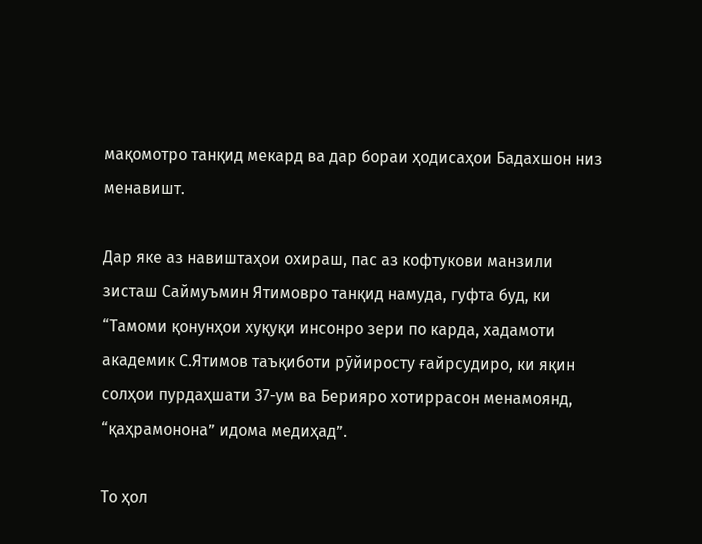мақомотро танқид мекард ва дар бораи ҳодисаҳои Бадахшон низ менавишт.

Дар яке аз навиштаҳои охираш, пас аз кофтукови манзили зисташ Саймуъмин Ятимовро танқид намуда, гуфта буд, ки “Тамоми қонунҳои хуқуқи инсонро зери по карда, хадамоти академик С.Ятимов таъқиботи рӯйиросту ғайрсудиро, ки яқин солҳои пурдаҳшати 37-ум ва Берияро хотиррасон менамоянд, “қаҳрамонона” идома медиҳад”.

То ҳол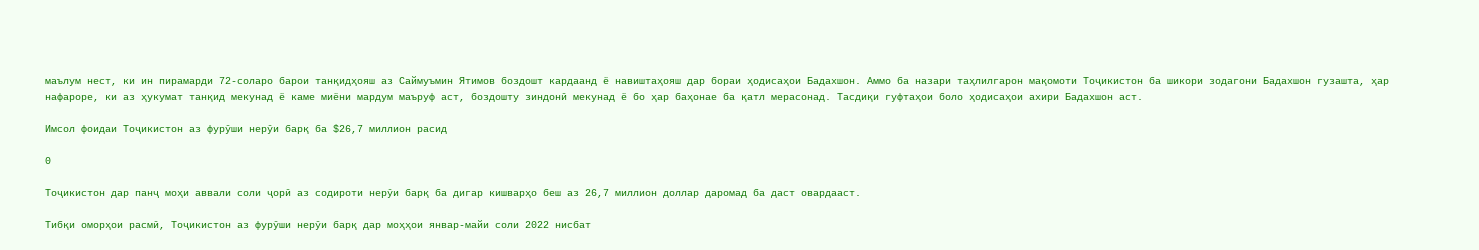маълум нест, ки ин пирамарди 72-соларо барои танқидҳояш аз Саймуъмин Ятимов боздошт кардаанд ё навиштаҳояш дар бораи ҳодисаҳои Бадахшон. Аммо ба назари таҳлилгарон мақомоти Тоҷикистон ба шикори зодагони Бадахшон гузашта, ҳар нафароре, ки аз ҳукумат танқид мекунад ё каме миёни мардум маъруф аст, боздошту зиндонӣ мекунад ё бо ҳар баҳонае ба қатл мерасонад. Тасдиқи гуфтаҳои боло ҳодисаҳои ахири Бадахшон аст.

Имсол фоидаи Тоҷикистон аз фурӯши нерӯи барқ ба $26,7 миллион расид

0

Тоҷикистон дар панҷ моҳи аввали соли ҷорӣ аз содироти нерӯи барқ ба дигар кишварҳо беш аз 26,7 миллион доллар даромад ба даст овардааст.

Тибқи оморҳои расмӣ, Тоҷикистон аз фурӯши нерӯи барқ дар моҳҳои январ-майи соли 2022 нисбат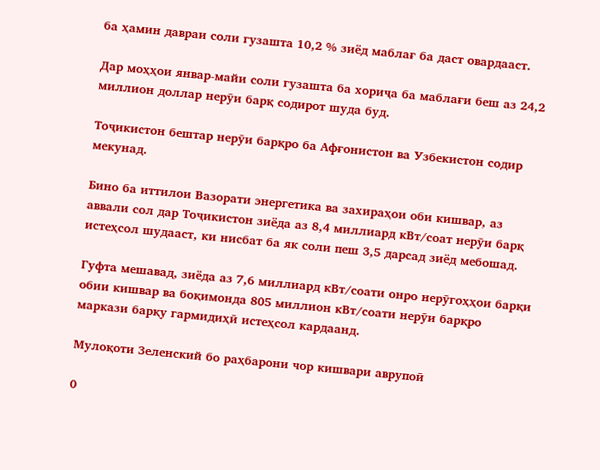ба ҳамин давраи соли гузашта 10,2 % зиёд маблағ ба даст овардааст.

Дар моҳҳои январ-майи соли гузашта ба хориҷа ба маблағи беш аз 24,2 миллион доллар нерӯи барқ содирот шуда буд.

Тоҷикистон бештар нерӯи барқро ба Афғонистон ва Узбекистон содир мекунад.

Бино ба иттилои Вазорати энергетика ва захираҳои оби кишвар, аз аввали сол дар Тоҷикистон зиёда аз 8,4 миллиард кВт/соат нерӯи барқ истеҳсол шудааст, ки нисбат ба як соли пеш 3,5 дарсад зиёд мебошад.

Гуфта мешавад, зиёда аз 7,6 миллиард кВт/соати онро нерӯгоҳҳои барқи обии кишвар ва боқимонда 805 миллион кВт/соати нерӯи барқро маркази барқу гармидиҳӣ истеҳсол кардаанд.

Мулоқоти Зеленский бо раҳбарони чор кишвари аврупоӣ

0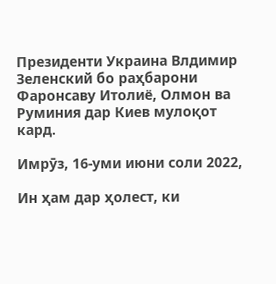Президенти Украина Влдимир Зеленский бо раҳбарони Фаронсаву Итолиё, Олмон ва Руминия дар Киев мулоқот кард.

Имрӯз, 16-уми июни соли 2022,

Ин ҳам дар ҳолест, ки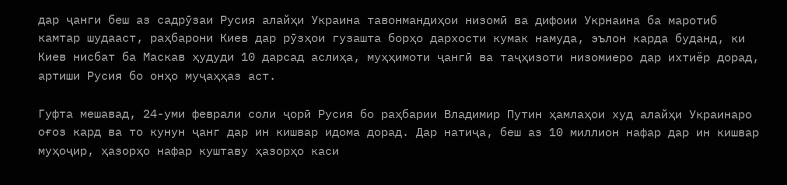дар ҷанги беш аз садрӯзаи Русия алайҳи Украина тавонмандиҳои низомӣ ва дифоии Укрнаина ба маротиб камтар шудааст, раҳбарони Киев дар рӯзҳои гузашта борҳо дархости кумак намуда, эълон карда буданд, ки Киев нисбат ба Маскав ҳудуди 10 дарсад аслиҳа, муҳҳимоти ҷангӣ ва таҷҳизоти низомиеро дар ихтиёр дорад, артиши Русия бо онҳо муҷаҳҳаз аст.

Гуфта мешавад, 24-уми феврали соли ҷорӣ Русия бо раҳбарии Владимир Путин ҳамлаҳои худ алайҳи Украинаро оғоз кард ва то кунун ҷанг дар ин кишвар идома дорад. Дар натиҷа, беш аз 10 миллион нафар дар ин кишвар муҳоҷир, ҳазорҳо нафар куштаву ҳазорҳо каси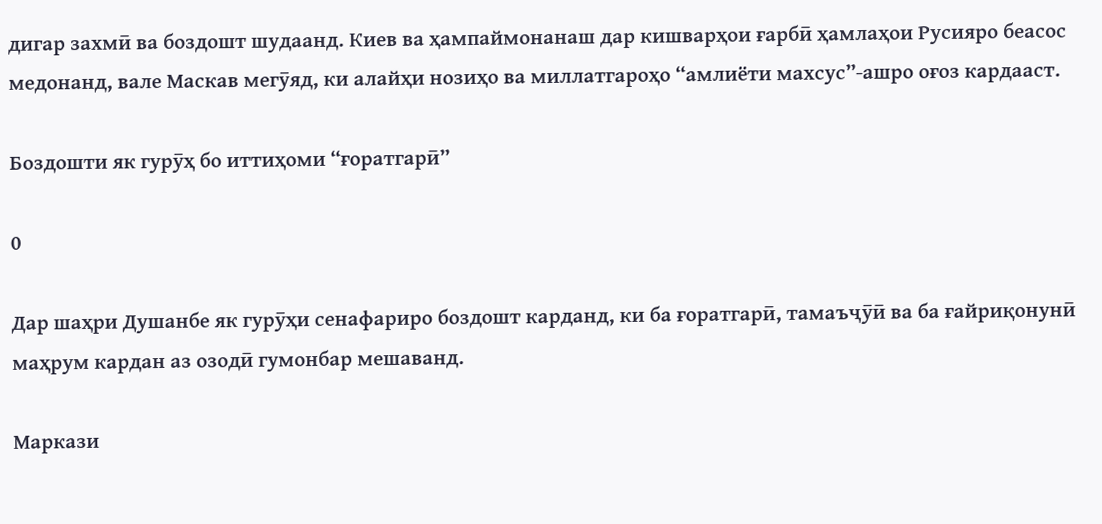дигар захмӣ ва боздошт шудаанд. Киев ва ҳампаймонанаш дар кишварҳои ғарбӣ ҳамлаҳои Русияро беасос медонанд, вале Маскав мегӯяд, ки алайҳи нозиҳо ва миллатгароҳо “амлиёти махсус”-ашро оғоз кардааст.

Боздошти як гурӯҳ бо иттиҳоми “ғоратгарӣ”

0

Дар шаҳри Душанбе як гурӯҳи сенафариро боздошт карданд, ки ба ғоратгарӣ, тамаъҷӯӣ ва ба ғайриқонунӣ маҳрум кардан аз озодӣ гумонбар мешаванд.

Маркази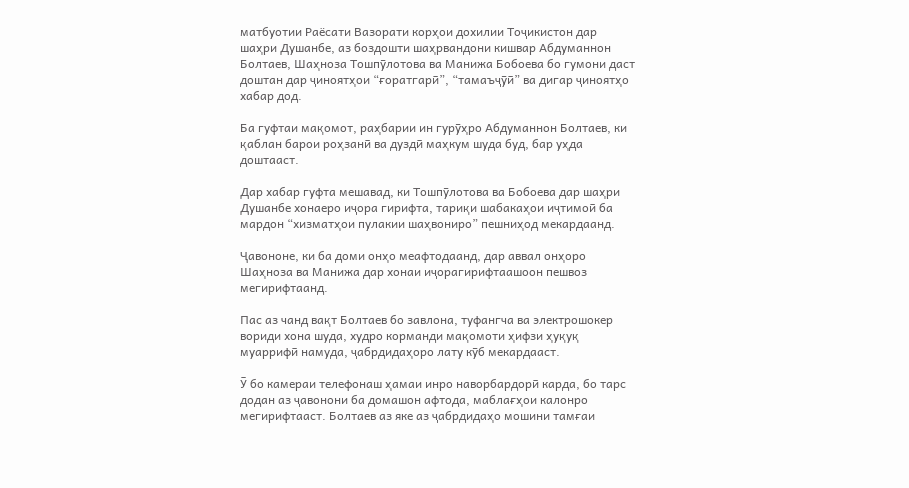матбуотии Раёсати Вазорати корҳои дохилии Тоҷикистон дар шаҳри Душанбе, аз боздошти шаҳрвандони кишвар Абдуманнон Болтаев, Шаҳноза Тошпӯлотова ва Манижа Бобоева бо гумони даст доштан дар ҷиноятҳои “ғоратгарӣ”, “тамаъҷӯӣ” ва дигар ҷиноятҳо хабар дод.

Ба гуфтаи мақомот, раҳбарии ин гурӯҳро Абдуманнон Болтаев, ки қаблан барои роҳзанӣ ва дуздӣ маҳкум шуда буд, бар уҳда доштааст.

Дар хабар гуфта мешавад, ки Тошпӯлотова ва Бобоева дар шаҳри Душанбе хонаеро иҷора гирифта, тариқи шабакаҳои иҷтимоӣ ба мардон “хизматҳои пулакии шаҳвониро” пешниҳод мекардаанд.

Ҷавононе, ки ба доми онҳо меафтодаанд, дар аввал онҳоро Шаҳноза ва Манижа дар хонаи иҷорагирифтаашоон пешвоз мегирифтаанд.

Пас аз чанд вақт Болтаев бо завлона, туфангча ва электрошокер вориди хона шуда, худро корманди мақомоти ҳифзи ҳуқуқ муаррифӣ намуда, ҷабрдидаҳоро лату кӯб мекардааст.

Ӯ бо камераи телефонаш ҳамаи инро наворбардорӣ карда, бо тарс додан аз ҷавонони ба домашон афтода, маблағҳои калонро мегирифтааст. Болтаев аз яке аз ҷабрдидаҳо мошини тамғаи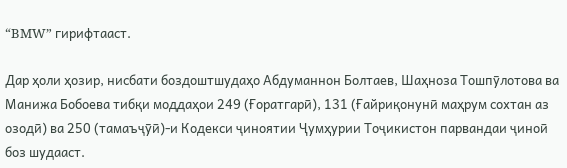“BMW” гирифтааст.

Дар ҳоли ҳозир, нисбати боздоштшудаҳо Абдуманнон Болтаев, Шаҳноза Тошпӯлотова ва Манижа Бобоева тибқи моддаҳои 249 (Ғоратгарӣ), 131 (Ғайриқонунӣ маҳрум сохтан аз озодӣ) ва 250 (тамаъҷӯӣ)-и Кодекси ҷиноятии Ҷумҳурии Тоҷикистон парвандаи ҷиноӣ боз шудааст.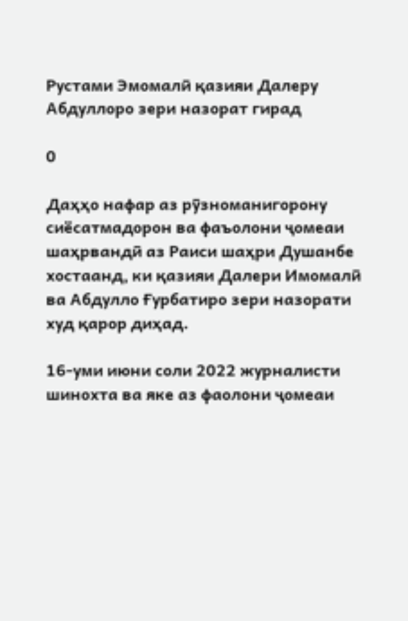Рустами Эмомалӣ қазияи Далеру Абдуллоро зери назорат гирад

0

Даҳҳо нафар аз рӯзноманигорону сиёсатмадорон ва фаъолони ҷомеаи шаҳрвандӣ аз Раиси шаҳри Душанбе хостаанд, ки қазияи Далери Имомалӣ ва Абдулло Ғурбатиро зери назорати худ қарор диҳад.

16-уми июни соли 2022 журналисти шинохта ва яке аз фаолони ҷомеаи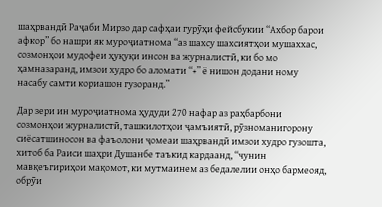шаҳрвандӣ Раҷаби Мирзо дар сафҳаи гурӯҳи фейсбукии “Ахбор барои афкор” бо нашри як муроҷиатнома “аз шахсу шахсиятҳои мушаххас, созмонҳои мудофеи ҳуқуқи инсон ва журналистӣ, ки бо мо ҳамназаранд, имзои худро бо аломати “+” ё нишон додани ному насабу самти кориашон гузоранд.”

Дар зери ин муроҷиатнома ҳудуди 270 нафар аз раҳбарбони созмонҳои журналистӣ, ташкилотҳои ҷамъиятӣ, рӯзноманигорону сиёсатшиносон ва фаъолони ҷомеаи шаҳрвандӣ имзои худро гузошта, хитоб ба Раиси шаҳри Душанбе таъкид кардаанд, “чунин мавқеъгириҳои мақомот, ки мутмаинем аз бедалелии онҳо бармеояд, обрӯи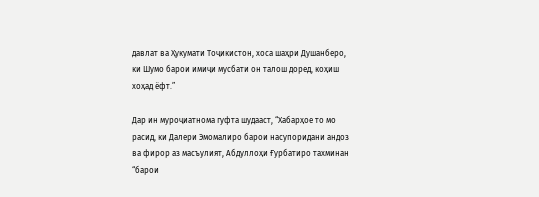давлат ва Ҳукумати Тоҷикистон, хоса шаҳри Душанберо, ки Шумо барои имиҷи мусбати он талош доред, коҳиш хоҳад ёфт.”

Дар ин муроҷиатнома гуфта шудааст, “Хабарҳое то мо расид, ки Далери Эмомалиро барои насупоридани андоз ва фирор аз масъулият, Абдуллоҳи Ғурбатиро тахминан “барои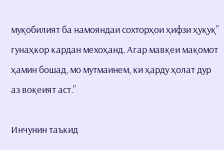муқобилият ба намояндаи сохторҳои ҳифзи ҳуқуқ” гунаҳкор кардан мехоҳанд. Агар мавқеи мақомот ҳамин бошад, мо мутмаинем, ки ҳарду ҳолат дур аз воқеият аст.”

Инчунин таъкид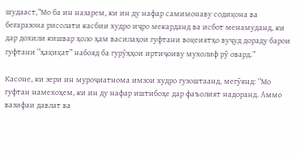шудааст,”Мо ба ин назарем, ки ин ду нафар самимонаву содиқона ва беғаразона рисолати касбии худро иҷро мекарданд ва исбот менамуданд, ки дар дохили кишвар ҳоло ҳам василаҳои гуфтани воқеиятҳо вуҷуд дораду барои гуфтани “ҳақиқат” набояд ба гурӯҳҳои иртиҷоиву мухолиф рӯ овард.”

Касоне, ки зери ин муроҷиатнома имзои худро гузоштаанд, мегӯянд: “Мо гуфтан намехоҳем, ки ин ду нафар иштибоҳе дар фаъолият надоранд. Аммо вазифаи давлат ва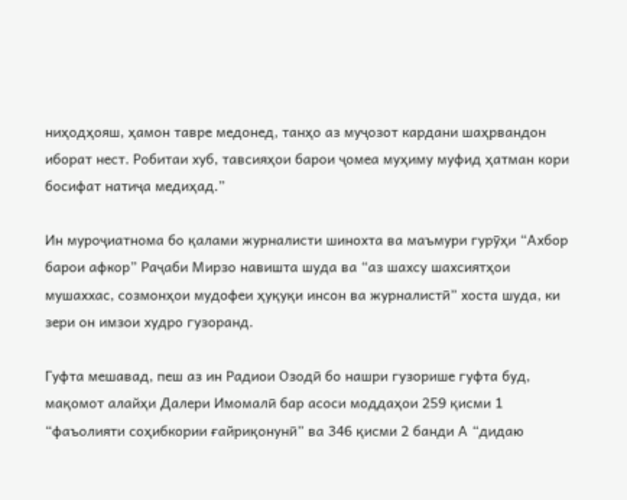ниҳодҳояш, ҳамон тавре медонед, танҳо аз муҷозот кардани шаҳрвандон иборат нест. Робитаи хуб, тавсияҳои барои ҷомеа муҳиму муфид ҳатман кори босифат натиҷа медиҳад.”

Ин муроҷиатнома бо қалами журналисти шинохта ва маъмури гурӯҳи “Ахбор барои афкор” Раҷаби Мирзо навишта шуда ва “аз шахсу шахсиятҳои мушаххас, созмонҳои мудофеи ҳуқуқи инсон ва журналистӣ” хоста шуда, ки зери он имзои худро гузоранд.

Гуфта мешавад, пеш аз ин Радиои Озодӣ бо нашри гузорише гуфта буд, мақомот алайҳи Далери Имомалӣ бар асоси моддаҳои 259 қисми 1 “фаъолияти соҳибкории ғайриқонунӣ” ва 346 қисми 2 банди А “дидаю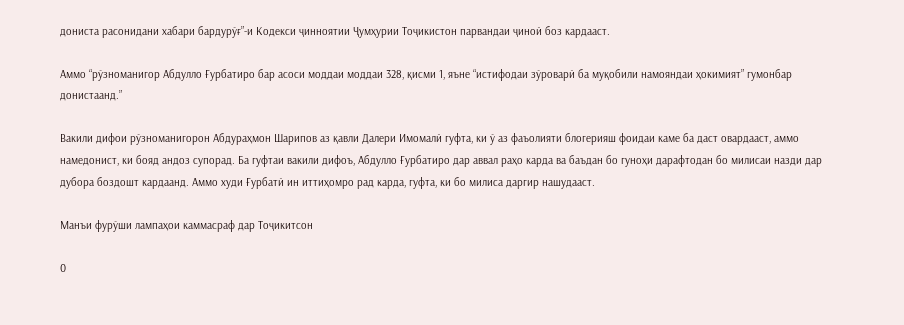дониста расонидани хабари бардурӯғ”-и Кодекси ҷинноятии Ҷумҳурии Тоҷикистон парвандаи ҷиноӣ боз кардааст.

Аммо “рӯзноманигор Абдулло Ғурбатиро бар асоси моддаи моддаи 328, қисми 1, яъне “истифодаи зӯроварӣ ба муқобили намояндаи ҳокимият” гумонбар донистаанд.”

Вакили дифои рӯзноманигорон Абдураҳмон Шарипов аз қавли Далери Имомалӣ гуфта, ки ӯ аз фаъолияти блогерияш фоидаи каме ба даст овардааст, аммо намедонист, ки бояд андоз супорад. Ба гуфтаи вакили дифоъ, Абдулло Ғурбатиро дар аввал раҳо карда ва баъдан бо гуноҳи дарафтодан бо милисаи назди дар дубора боздошт кардаанд. Аммо худи Ғурбатӣ ин иттиҳомро рад карда, гуфта, ки бо милиса даргир нашудааст.

Манъи фурӯши лампаҳои каммасраф дар Тоҷикитсон

0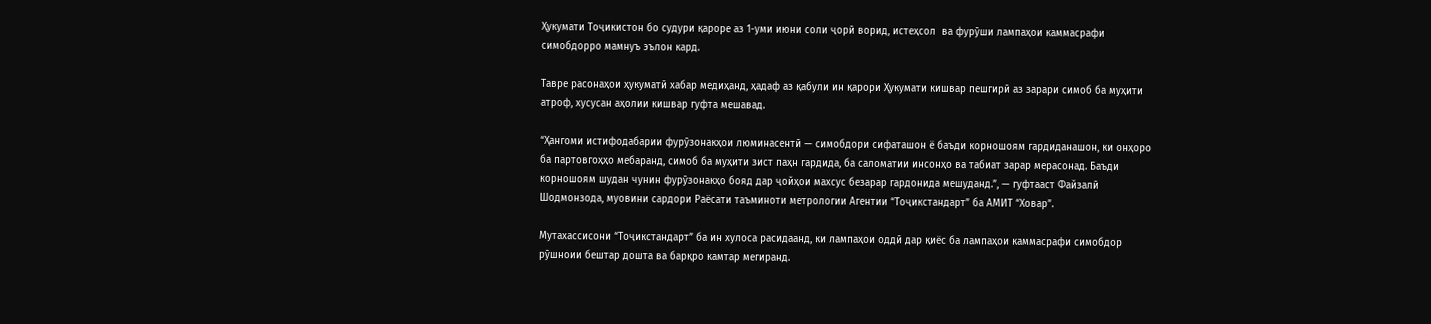Ҳукумати Тоҷикистон бо судури қароре аз 1-уми июни соли ҷорӣ ворид, истеҳсол  ва фурӯши лампаҳои каммасрафи симобдорро мамнуъ эълон кард.

Тавре расонаҳои ҳукуматӣ хабар медиҳанд, ҳадаф аз қабули ин қарори Ҳукумати кишвар пешгирӣ аз зарари симоб ба муҳити атроф, хусусан аҳолии кишвар гуфта мешавад.

“Ҳангоми истифодабарии фурӯзонакҳои люминасентӣ — симобдори сифаташон ё баъди корношоям гардиданашон, ки онҳоро ба партовгоҳҳо мебаранд, симоб ба муҳити зист паҳн гардида, ба саломатии инсонҳо ва табиат зарар мерасонад. Баъди корношоям шудан чунин фурӯзонакҳо бояд дар ҷойҳои махсус безарар гардонида мешуданд.”, — гуфтааст Файзалӣ Шодмонзода, муовини сардори Раёсати таъминоти метрологии Агентии “Тоҷикстандарт” ба АМИТ “Ховар”.

Мутахассисони “Тоҷикстандарт” ба ин хулоса расидаанд, ки лампаҳои оддӣ дар қиёс ба лампаҳои каммасрафи симобдор рӯшноии бештар дошта ва барқро камтар мегиранд.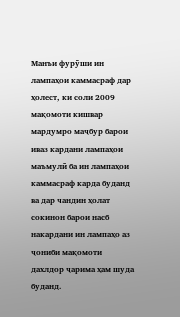Манъи фурӯши ин лампаҳои каммасраф дар ҳолест, ки соли 2009 мақомоти кишвар мардумро маҷбур барои иваз кардани лампаҳои маъмулӣ ба ин лампаҳои каммасраф карда буданд ва дар чандин ҳолат сокинон барои насб накардани ин лампаҳо аз ҷониби мақомоти дахлдор ҷарима ҳам шуда буданд.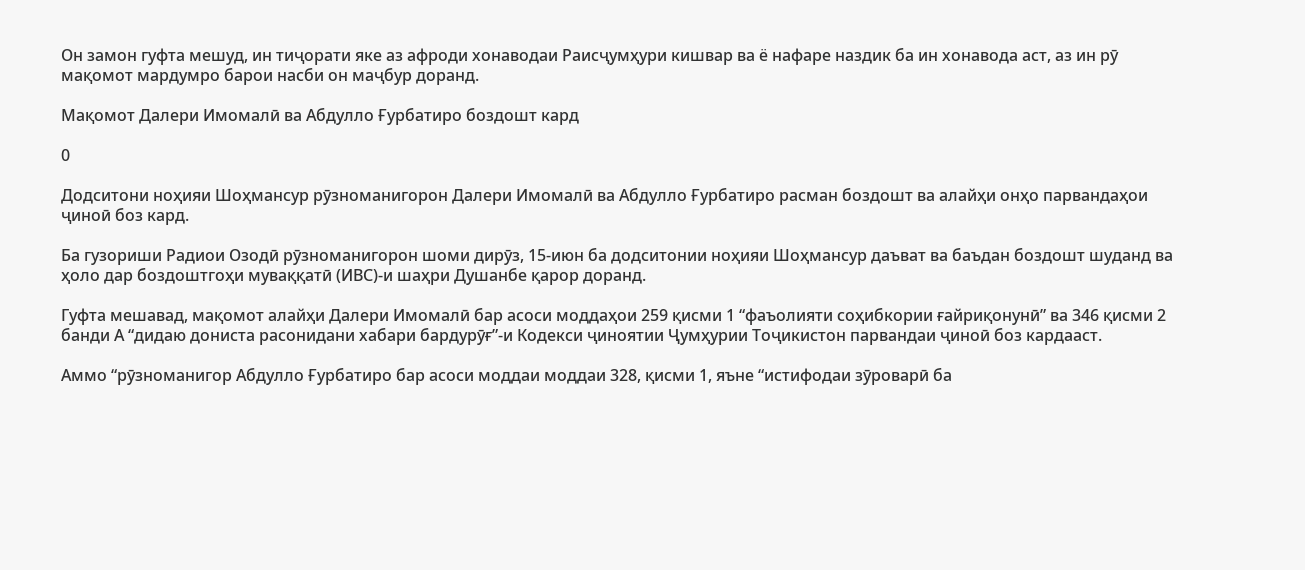Он замон гуфта мешуд, ин тиҷорати яке аз афроди хонаводаи Раисҷумҳури кишвар ва ё нафаре наздик ба ин хонавода аст, аз ин рӯ мақомот мардумро барои насби он маҷбур доранд.

Мақомот Далери Имомалӣ ва Абдулло Ғурбатиро боздошт кард

0

Додситони ноҳияи Шоҳмансур рӯзноманигорон Далери Имомалӣ ва Абдулло Ғурбатиро расман боздошт ва алайҳи онҳо парвандаҳои ҷиноӣ боз кард.

Ба гузориши Радиои Озодӣ рӯзноманигорон шоми дирӯз, 15-июн ба додситонии ноҳияи Шоҳмансур даъват ва баъдан боздошт шуданд ва ҳоло дар боздоштгоҳи муваққатӣ (ИВС)-и шаҳри Душанбе қарор доранд.

Гуфта мешавад, мақомот алайҳи Далери Имомалӣ бар асоси моддаҳои 259 қисми 1 “фаъолияти соҳибкории ғайриқонунӣ” ва 346 қисми 2 банди А “дидаю дониста расонидани хабари бардурӯғ”-и Кодекси ҷиноятии Ҷумҳурии Тоҷикистон парвандаи ҷиноӣ боз кардааст.

Аммо “рӯзноманигор Абдулло Ғурбатиро бар асоси моддаи моддаи 328, қисми 1, яъне “истифодаи зӯроварӣ ба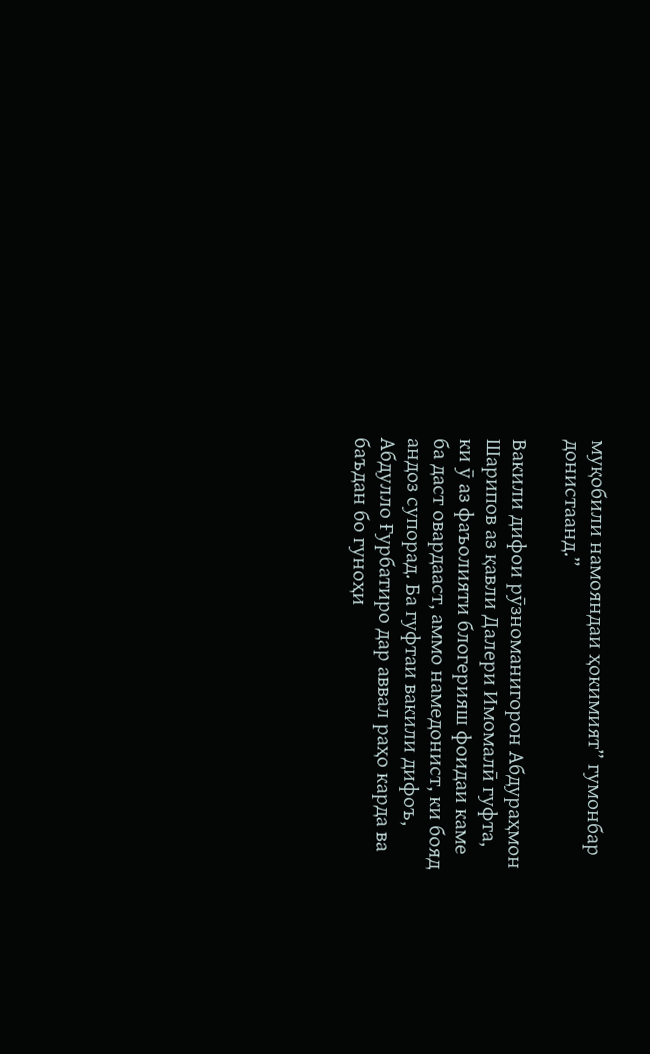муқобили намояндаи ҳокимият” гумонбар донистаанд.”

Вакили дифои рӯзноманигорон Абдураҳмон Шарипов аз қавли Далери Имомалӣ гуфта, ки ӯ аз фаъолияти блогерияш фоидаи каме ба даст овардааст, аммо намедонист, ки бояд андоз супорад. Ба гуфтаи вакили дифоъ, Абдулло Ғурбатиро дар аввал раҳо карда ва баъдан бо гуноҳи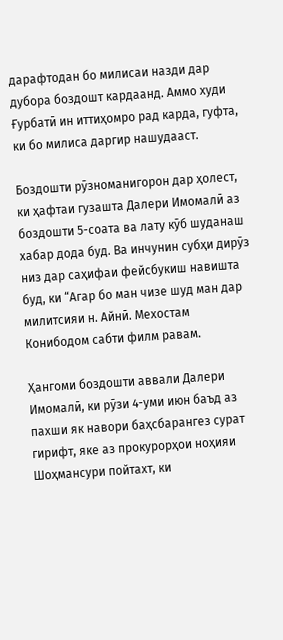дарафтодан бо милисаи назди дар дубора боздошт кардаанд. Аммо худи Ғурбатӣ ин иттиҳомро рад карда, гуфта, ки бо милиса даргир нашудааст.

Боздошти рӯзноманигорон дар ҳолест, ки ҳафтаи гузашта Далери Имомалӣ аз боздошти 5-соата ва лату кӯб шуданаш хабар дода буд. Ва инчунин субҳи дирӯз низ дар саҳифаи фейсбукиш навишта буд, ки “Агар бо ман чизе шуд ман дар милитсияи н. Айнӣ. Мехостам Конибодом сабти филм равам.

Ҳангоми боздошти аввали Далери Имомалӣ, ки рӯзи 4-уми июн баъд аз пахши як навори баҳсбарангез сурат гирифт, яке аз прокурорҳои ноҳияи Шоҳмансури пойтахт, ки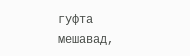гуфта мешавад,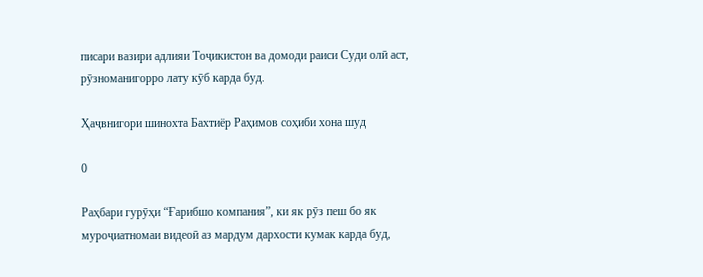писари вазири адлияи Тоҷикистон ва домоди раиси Суди олӣ аст, рӯзноманигорро лату кӯб карда буд.

Ҳаҷвнигори шинохта Бахтиёр Раҳимов соҳиби хона шуд

0

Раҳбари гурӯҳи “Ғарибшо компания”, ки як рӯз пеш бо як муроҷиатномаи видеоӣ аз мардум дархости кумак карда буд,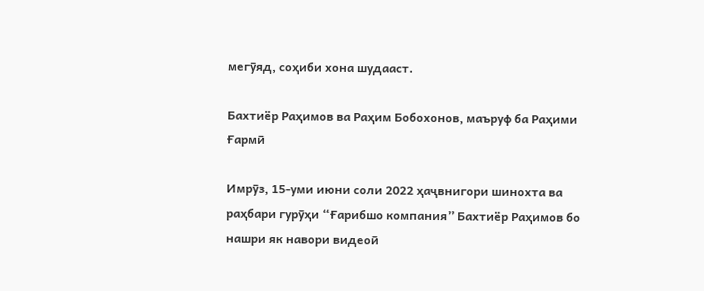мегӯяд, соҳиби хона шудааст.

Бахтиёр Раҳимов ва Раҳим Бобохонов, маъруф ба Раҳими Ғармӣ

Имрӯз, 15-уми июни соли 2022 ҳаҷвнигори шинохта ва раҳбари гурӯҳи “Ғарибшо компания” Бахтиёр Раҳимов бо нашри як навори видеоӣ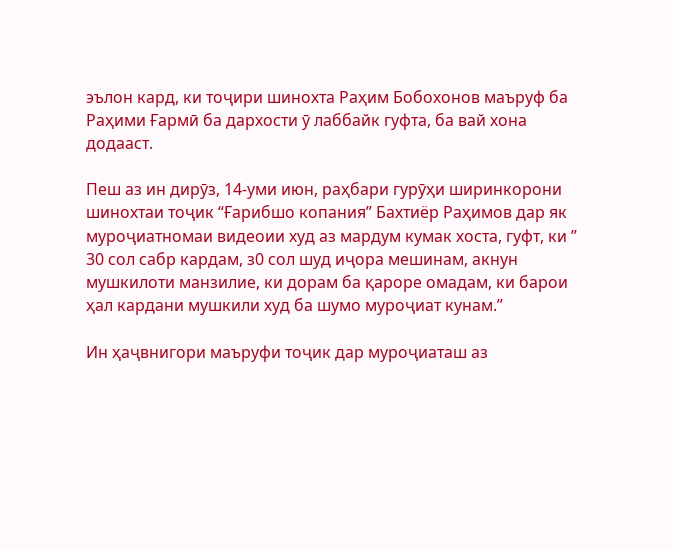эълон кард, ки тоҷири шинохта Раҳим Бобохонов маъруф ба Раҳими Ғармӣ ба дархости ӯ лаббайк гуфта, ба вай хона додааст.

Пеш аз ин дирӯз, 14-уми июн, раҳбари гурӯҳи ширинкорони шинохтаи тоҷик “Ғарибшо копания” Бахтиёр Раҳимов дар як муроҷиатномаи видеоии худ аз мардум кумак хоста, гуфт, ки ” 30 сол сабр кардам, з0 сол шуд иҷора мешинам, акнун мушкилоти манзилие, ки дорам ба қароре омадам, ки барои ҳал кардани мушкили худ ба шумо муроҷиат кунам.”

Ин ҳаҷвнигори маъруфи тоҷик дар муроҷиаташ аз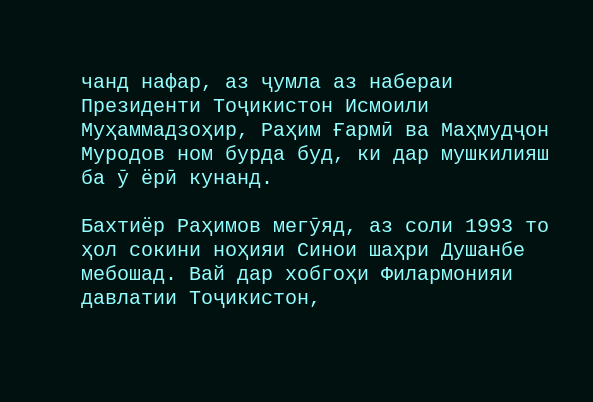чанд нафар, аз ҷумла аз набераи Президенти Тоҷикистон Исмоили Муҳаммадзоҳир, Раҳим Ғармӣ ва Маҳмудҷон Муродов ном бурда буд, ки дар мушкилияш ба ӯ ёрӣ кунанд.

Бахтиёр Раҳимов мегӯяд, аз соли 1993 то ҳол сокини ноҳияи Синои шаҳри Душанбе мебошад. Вай дар хобгоҳи Филармонияи давлатии Тоҷикистон,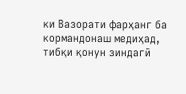ки Вазорати фарҳанг ба кормандонаш медиҳад, тибқи қонун зиндагӣ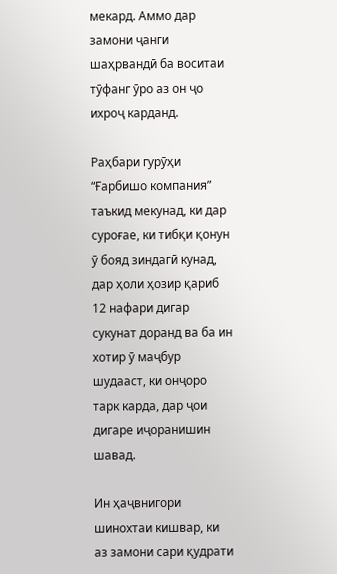мекард. Аммо дар замони ҷанги шаҳрвандӣ ба воситаи тӯфанг ӯро аз он ҷо ихроҷ карданд.

Раҳбари гурӯҳи “Ғарбишо компания” таъкид мекунад, ки дар суроғае, ки тибқи қонун ӯ бояд зиндагӣ кунад, дар ҳоли ҳозир қариб 12 нафари дигар сукунат доранд ва ба ин хотир ӯ маҷбур шудааст, ки онҷоро тарк карда, дар ҷои дигаре иҷоранишин шавад.

Ин ҳаҷвнигори шинохтаи кишвар, ки аз замони сари қудрати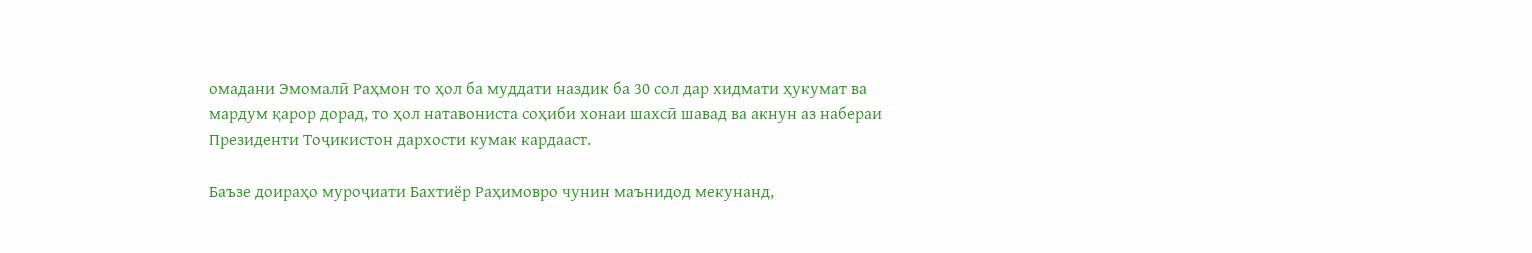омадани Эмомалӣ Раҳмон то ҳол ба муддати наздик ба 30 сол дар хидмати ҳукумат ва мардум қарор дорад, то ҳол натавониста соҳиби хонаи шахсӣ шавад ва акнун аз набераи Президенти Тоҷикистон дархости кумак кардааст.

Баъзе доираҳо муроҷиати Бахтиёр Раҳимовро чунин маънидод мекунанд,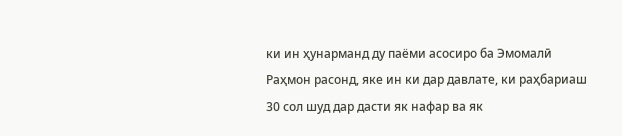ки ин ҳунарманд ду паёми асосиро ба Эмомалӣ Раҳмон расонд, яке ин ки дар давлате, ки раҳбариаш 30 сол шуд дар дасти як нафар ва як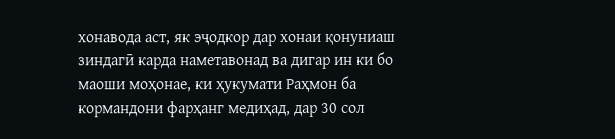хонавода аст, як эҷодкор дар хонаи қонуниаш зиндагӣ карда наметавонад ва дигар ин ки бо маоши моҳонае, ки ҳукумати Раҳмон ба кормандони фарҳанг медиҳад, дар 30 сол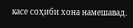касе соҳиби хона намешавад.